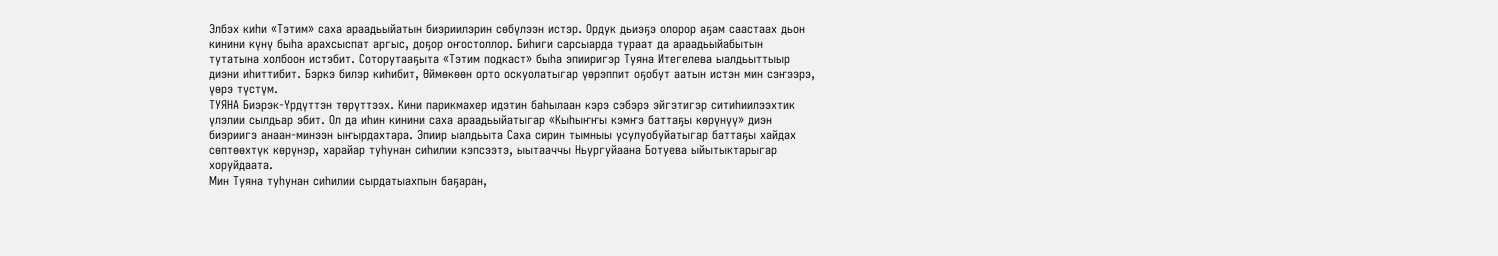Элбэх киһи «Тэтим» саха араадьыйатын биэриилэрин сөбүлээн истэр. Ордук дьиэҕэ олорор аҕам саастаах дьон кинини күнү быһа арахсыспат аргыс, доҕор оҥостоллор. Биһиги сарсыарда тураат да араадьыйабытын тутатына холбоон истэбит. Соторутааҕыта «Тэтим подкаст» быһа эпииригэр Туяна Итегелева ыалдьыттыыр диэни иһиттибит. Бэркэ билэр киһибит, Өймөкөөн орто оскуолатыгар үөрэппит оҕобут аатын истэн мин сэҥээрэ, үөрэ түстүм.
ТУЯНА Биэрэк-Үрдүттэн төрүттээх. Кини парикмахер идэтин баһылаан кэрэ сэбэрэ эйгэтигэр ситиһиилээхтик үлэлии сылдьар эбит. Ол да иһин кинини саха араадьыйатыгар «Кыһыҥҥы кэмҥэ баттаҕы көрүнүү» диэн биэриигэ анаан-минээн ыҥырдахтара. Эпиир ыалдьыта Саха сирин тымныы усулуобуйатыгар баттаҕы хайдах сөптөөхтүк көрүнэр, харайар туһунан сиһилии кэпсээтэ, ыытааччы Ньургуйаана Ботуева ыйытыктарыгар хоруйдаата.
Мин Туяна туһунан сиһилии сырдатыахпын баҕаран,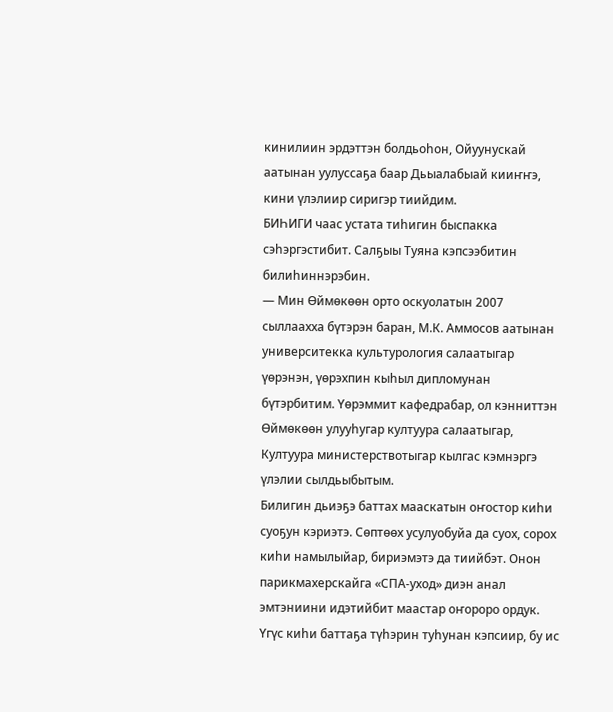кинилиин эрдэттэн болдьоһон, Ойуунускай аатынан уулуссаҕа баар Дьыалабыай кииҥҥэ, кини үлэлиир сиригэр тиийдим.
БИҺИГИ чаас устата тиһигин быспакка сэһэргэстибит. Салҕыы Туяна кэпсээбитин билиһиннэрэбин.
— Мин Өймөкөөн орто оскуолатын 2007 сыллаахха бүтэрэн баран, М.К. Аммосов аатынан университекка культурология салаатыгар үөрэнэн, үөрэхпин кыһыл дипломунан бүтэрбитим. Үөрэммит кафедрабар, ол кэнниттэн Өймөкөөн улууһугар култуура салаатыгар, Култуура министерствотыгар кылгас кэмнэргэ үлэлии сылдьыбытым.
Билигин дьиэҕэ баттах мааскатын оҥостор киһи суоҕун кэриэтэ. Сөптөөх усулуобуйа да суох, сорох киһи намылыйар, бириэмэтэ да тиийбэт. Онон парикмахерскайга «СПА-уход» диэн анал эмтэниини идэтийбит маастар оҥороро ордук. Үгүс киһи баттаҕа түһэрин туһунан кэпсиир, бу ис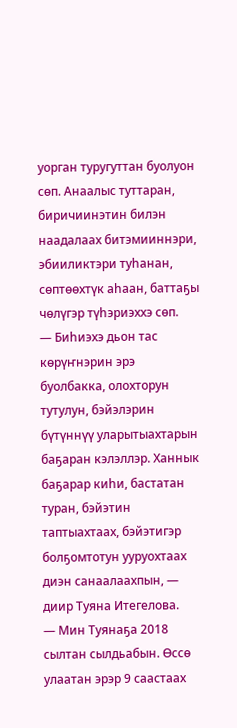уорган туругуттан буолуон сөп. Анаалыс туттаран, биричиинэтин билэн наадалаах битэмииннэри, эбииликтэри туһанан, сөптөөхтүк аһаан, баттаҕы чөлүгэр түһэриэххэ сөп.
— Биһиэхэ дьон тас көрүҥнэрин эрэ буолбакка, олохторун тутулун, бэйэлэрин бүтүннүү уларытыахтарын баҕаран кэлэллэр. Ханнык баҕарар киһи, бастатан туран, бэйэтин таптыахтаах, бэйэтигэр болҕомтотун ууруохтаах диэн санаалаахпын, — диир Туяна Итегелова.
— Мин Туянаҕа 2018 сылтан сылдьабын. Өссө улаатан эрэр 9 саастаах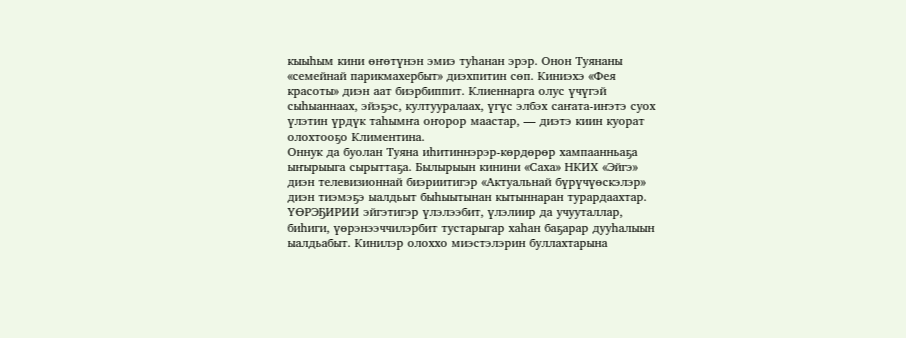кыыһым кини өҥөтүнэн эмиэ туһанан эрэр. Онон Туянаны «семейнай парикмахербыт» диэхпитин сөп. Киниэхэ «Фея красоты» диэн аат биэрбиппит. Клиеннарга олус үчүгэй сыһыаннаах, эйэҕэс, култууралаах, үгүс элбэх саҥата-иҥэтэ суох үлэтин үрдүк таһымҥа оҥорор маастар, — диэтэ киин куорат олохтооҕо Климентина.
Оннук да буолан Туяна иһитиннэрэр-көрдөрөр хампаанньаҕа ыҥырыыга сырыттаҕа. Былырыын кинини «Саха» НКИХ «Эйгэ» диэн телевизионнай биэриитигэр «Актуальнай бүрүчүөскэлэр» диэн тиэмэҕэ ыалдьыт быһыытынан кытыннаран турардаахтар.
ҮӨРЭҔИРИИ эйгэтигэр үлэлээбит, үлэлиир да учууталлар, биһиги, үөрэнээччилэрбит тустарыгар хаһан баҕарар дууһалыын ыалдьабыт. Кинилэр олоххо миэстэлэрин буллахтарына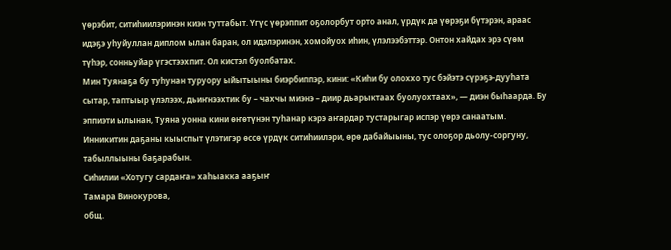үөрэбит, ситиһиилэринэн киэн туттабыт. Үгүс үөрэппит оҕолорбут орто анал, үрдүк да үөрэҕи бүтэрэн, араас идэҕэ уһуйуллан диплом ылан баран, ол идэлэринэн, хомойуох иһин, үлэлээбэттэр. Онтон хайдах эрэ сүөм түһэр, сонньуйар үгэстээхпит. Ол кистэл буолбатах.
Мин Туянаҕа бу туһунан туруору ыйытыыны биэрбиппэр, кини: «Киһи бу олоххо тус бэйэтэ сүрэҕэ-дууһата сытар, таптыыр үлэлээх, дьиҥнээхтик бу – чахчы миэнэ – диир дьарыктаах буолуохтаах», — диэн быһаарда. Бу эппиэти ылынан, Туяна уонна кини өҥөтүнэн туһанар кэрэ аҥардар тустарыгар испэр үөрэ санаатым.
Инникитин даҕаны кыыспыт үлэтигэр өссө үрдүк ситиһиилэри, өрө дабайыыны, тус олоҕор дьолу-соргуну, табыллыыны баҕарабын.
Сиһилии «Хотугу сардаҥа» хаһыакка ааҕыҥ
Тамара Винокурова,
общ.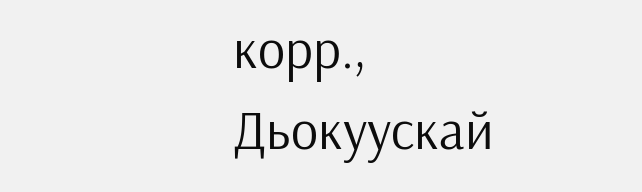корр., Дьокуускай